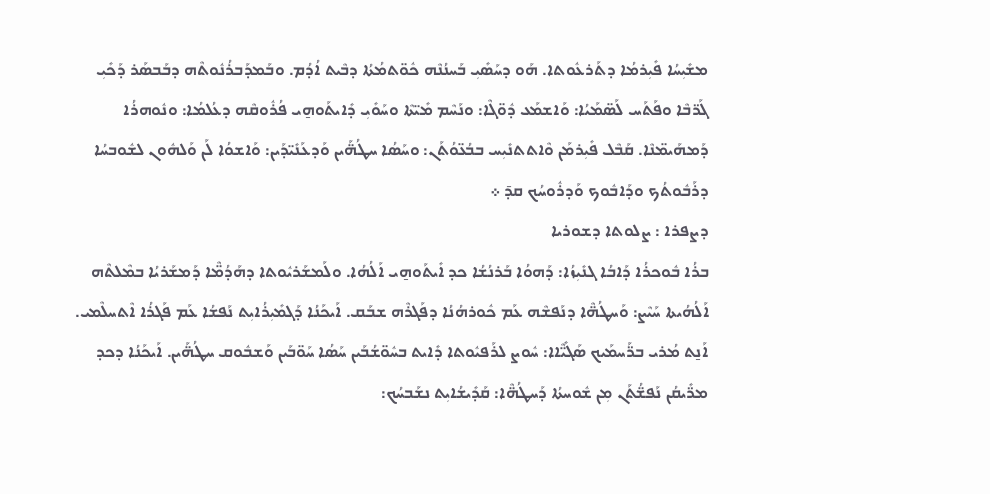ܡܫܺܝܼܚܳܐ ܦܺܝܼܪܡܳܐ ܕܬܰܪܥܽܘܬܐ. ܗܰܘ ܕܚܰܣܺܝܼ ܒܰܚܢܳܢܶܗ ܟܽܘ̈ܬܡܳܬܳܐ ܕܒܶܝܬ ܐܳܕܳܡ. ܘܒܰܡܕܰܒܪܳܢܽܘܬܶܗ ܕܒܰܒܣܰܪ ܕܰܟܺܝܼ ܓܰܪ̈ܒܶܐ ܘܦܰܬܰܚ ܠܰܣ̈ܡܰܝܳܐ: ܘܰܐܫܡܰܥ ܕܽܘ̈ܓܶܐ: ܘܢܰܚܶܡ ܡܺܝ̈ܬܶܐ ܘܚܰܘܺܝܼ ܕܺܐܝܬܰܘܗ̱ܝ ܦܳܪܽܘܩܶܗ ܕܥܳܠܡܳܐ: ܘܢܽܘܗܪܳܐ ܕܰܡܗܰܝܡ̈ܢܶܐ. ܩܰܒܶܠ ܦܺܝܼܪܡܰܢ ܘܶܐܬܬܢܺܝܼܚ ܒܒܳܥ̈ܘܳܬܰܢ: ܘܚܰܣܳܐ ܚܛܳܗ̈ܰܝܢ ܘܰܕܥܰܢܺܝ̈ܕܰܝܢ: ܘܰܐܫܘܳܐ ܠܰܢ ܘܰܠܗܽܘܢ ܠܫܽܘܒܚܳܐ ܕܪܰܒܽܘܬܳܟ ܘܕܰܐܒܽܘܟ ܘܰܕܪܽܘܚܳܟ ܩܕ̄ ܀
ܕܨܦܪܐ : ܨܠܘܬܐ ܕܫܘܪܝܐ
ܒܪܳܐ ܒܽܘܟܪܳܐ ܕܰܐܒܳܐ ܓܢܺܝܼܙܳܐ: ܕܰܗܘܳܐ ܒܰܪܢܳܫܳܐ ܟܕ ܐܺܝܬܰܘܗ̱ܝ ܐܰܠܳܗܳܐ. ܘܠܰܡܫܰܪܝܽܘܬܐ ܕܗܰܕܳܡ̈ܶܐ ܕܰܡܫܰܪܝܳܐ ܒܡܶܠܬܶܗ ܐܰܠܳܗܳܝܬܐ ܚܰܝܶܨ: ܘܰܚܛܳܗ̈ܶܐ ܕܢܰܦܫܶܗ ܥܰܡ ܟܽܘܪܗܳܢܳܐ ܕܦܰܓܪܶܗ ܫܒܰܩ. ܐܰܝܟܰܢܳܐ ܕܰܓܡܺܝܼܪܳܐܝܼܬ ܢܰܦܫܳܐ ܥܰܡ ܦܰܓܪܳܐ ܐܶܬܚܠܶܡܝ. ܐܰܢ̱ܬ ܡܳܪܝ ܒܪ̈ܰܚܡܰܝܟ ܣܰܓܺܝ̈ܶܐܐ: ܚܽܘܨ ܠܪܰܦܝܽܘܬܐ ܕܺܐܝܬ ܒܚܽܘ̈ܫܳܒܰܝܢ ܚܰܣܳܐ ܚܰܘ̈ܒܰܝܢ ܘܰܫܒܽܘܩ ܚܛܳܗ̈ܰܝܢ. ܐܰܝܟܰܢܳܐ ܕܟܕ ܡܪ̈ܺܝܩܳܢ ܢܰܦܫ̈ܳܬܰܢ ܡܼܢ ܫܽܘܚܬܳܐ ܕܰܚܛܳܗ̈ܶܐ: ܩܰܕܺܝܫܳܐܝܼܬ ܢܫܰܒܚܳܟ: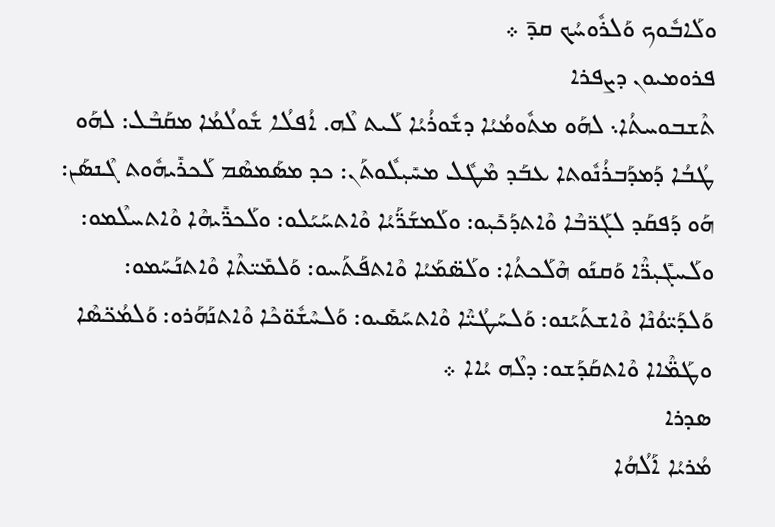ܘܠܰܐܒܽܘܟ ܘܰܠܪܽܘܚܳܟ ܩܕ̄ ܀
ܦܪܘܡܝܘܢ ܕܨܦܪܐ
ܬܶܫܒܘܚܬܳܐ܆ ܠܗܰܘ ܡܬܽܘܡܳܝܳܐ ܕܫܽܘܪܳܝܳܐ ܠܰܝܬ ܠܶܗ. ܐܳܦܠܳܐ ܫܽܘܠܳܡܳܐ ܡܩܰܒܶܠ: ܠܗܰܘ ܛܳܒܳܐ ܕܰܡܕܰܒܪܳܢܽܘܬܐ ܥܒܰܕ ܡܶܛܽܠ ܡܚܺܝܼܠܽܘܬܰܢ: ܟܕ ܡܣܰܡܣܶܡ ܠܰܟܪܺܝܗܽܘܬ ܓܶܢܣܰܢ: ܗܰܘ ܕܰܦܩܰܕ ܠܓܰܪ̈ܒܶܐ ܘܶܐܬܕܰܟܺܝܼܘ: ܘܠܰܡܫܰܪ̈ܰܝܳܐ ܘܶܐܬܚܰܝܰܠܘ: ܘܠܰܟܪ̈ܺܝܗܶܐ ܘܶܐܬܚܠܶܡܘ: ܘܠܰܚܓܺܝܼܪ̈ܶܐ ܘܰܩܢܰܘ ܗܶܠܰܟܬܳܐ: ܘܠܰܣ̈ܡܰܝܳܐ ܘܶܐܬܦܰܬܰܚܘ: ܘܰܠܡܺܝ̈ܬܶܐ ܘܶܐܬܢܰܚܰܡܘ: ܘܰܠܕܰܝ̈ܘܳܢܶܐ ܘܶܐܫܬܰܝܰܢܘ: ܘܰܠܚܰܛܳܝ̈ܶܐ ܘܶܐܬܚܰܣܺܝܘ: ܘܰܠܚܶܫܽܘ̈ܟܶܐ ܘܶܐܬܢܰܗܰܪܘ: ܘܰܠܡܳܟ̈ܣܶܐ ܘܛܰܡ̈ܶܐܐ ܘܶܐܬܩܰܕܰܫܘ: ܕܠܶܗ ܝܳܐܐ ܀
ܣܕܪܐ
ܡܳܪܝܳܐ ܐܰܠܳܗܳܐ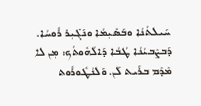ܚܰܝܠܬܳܢܳܐ ܘܒܰܣܺܝܼܡܳܐ ܘܢܰܓܺܝܼܪ ܪܽܘܚܳܐ. ܕܰܒܨܶܒܝܳܢܳܐ ܛܳܒܳܐ ܕܰܐܠܳܗܽܘܬܳܟ: ܡܼܢ ܠܐ ܡܶܕܶܡ ܒܪܰܝܬ ܠܰܢ. ܘܰܠܢܳܛܽܘܪܽܘܬ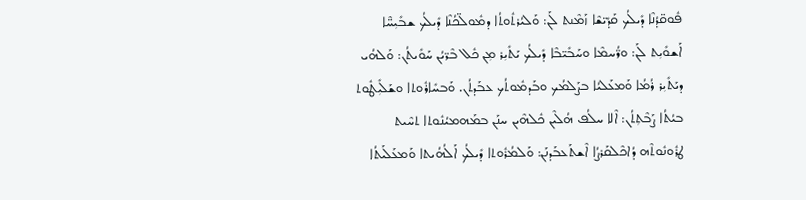ܦܽܘܩ̈ܕܳܢܶܐ ܕܺܝܠܳܟ ܩܰܕܺܝ̈ܫܶܐ ܙܰܡܶܢܬ ܠܰܢ: ܘܰܠܝܳܪܬܽܘܬܳܐ ܕܡܽܘܠ̈ܟܳܢܶܐ ܕܺܝܠܳܟ ܫܒܺܝܼܚ̈ܶܐ ܐܰܫܘܺܝܼܬ ܠܰܢ: ܘܪ̈ܳܚܡܶܐ ܘܚܰܒܺܝ̈ܒܶܐ ܕܺܝܠܳܟ ܝܰܬܺܝܼܪ ܡܼܢ ܟܽܠ ܒܶܪ̈ܝܳܢ ܚܰܘܺܝܬܳܢ: ܘܰܠܗܳܝ ܕܝܰܬܺܝܼܪ ܪܳܡܳܐ ܘܰܡܥܰܠܝܳܐ ܒܨܰܠܡܳܟ ܘܒܰܕܡܽܘܬܳܟ ܥܒܰܕܬܳܢ. ܘܰܒܚܺܐܪܽܘܬܐ ܘܫܰܠܺܝܼܛܽܘܬ ܒܝܳܬܳܐ ܨܰܒܶܬܼܬܳܢ: ܐܶܠܐ ܚܠܳܦ ܗܳܠܶܝܢ ܟܽܠܗܶܝܢ ܚܢܰܢ ܒܡܰܗܡܝܳܢܽܘܬܐ ܬܚܶܝܬ ܛܪܽܘܢܽܘܬܶܗ ܕܳܐܟܶܠܩܰܪܨܳܐ ܐܶܫܬܰܥܒܰܕܢܰܢ: ܘܰܠܡܳܪܽܘܬܐ ܕܺܝܠܳܟ ܐܰܠܳܗܳܝܬܐ ܘܰܡܥܰܠܰܝܬܳܐ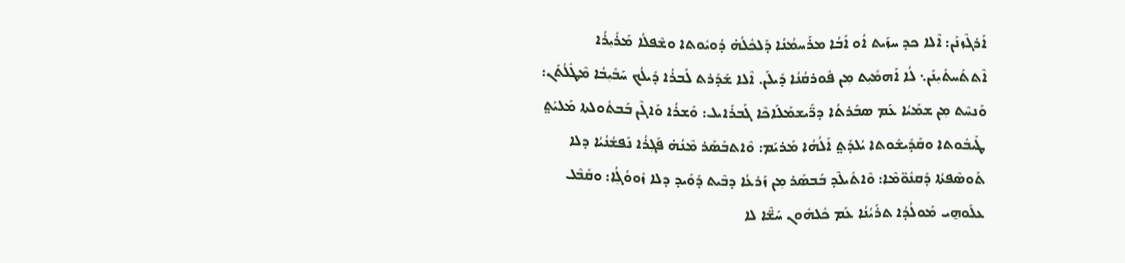ܐܰܪܓܶܙܢܰܢ: ܐܶܠܐ ܟܕ ܚܙܰܝܬ ܐܳܘ ܐܰܒܳܐ ܡܪܰܚܡܳܢܳܐ ܕܰܠܟܽܠܳܗ̇ ܕܳܘܝܽܘܬܐ ܘܫܶܦܠܳܐ ܡܰܪܺܝܼܪܳܐ ܐܶܬܬܰܚܬܺܝܼܢܰܢ܆ ܠܳܐ ܐܰܗܡܺܝܼܬ ܡܼܢ ܦܽܘܪܩܳܢܳܐ ܕܺܝܠܰܢ. ܐܶܠܐ ܫܰܕܰܪܬ ܠܰܒܪܳܐ ܕܺܝܠܳܟ ܚܰܒܺܝܼܒܳܐ ܡܶܛܽܠܳܬܰܢ: ܘܰܢܚܶܬ ܡܼܢ ܫܡܰܝܳܐ ܥܰܡ ܣܒܰܪܬܳܐ ܕܪ̈ܺܝܫܡܰܠܰܐܟܶܐ ܓܰܒܪܺܐܝܠ: ܘܰܫܪܳܐ ܘܰܐܓܶܢ ܒܰܒܬܽܘܠܬܐ ܡܰܠܝܰܬ݀ ܛܰܝܒܽܘܬܐ ܘܩܰܕܺܝܫܽܘܬܐ ܝܳܠܕܰܬ݀ ܐܰܠܳܗܳܐ ܡܰܪܝܰܡ: ܘܶܐܬܒܰܣܰܪ ܡܶܢܳܗ̇ ܦܰܓܼܪܳܐ ܢܰܦܫܳܢܳܝܳܐ ܕܠܐ ܬܰܘܣܶܦܬܳܐ ܕܰܩܢܽܘ̈ܡܶܐ: ܘܶܐܬܺܝܠܶܕ ܒܰܒܣܰܪ ܡܼܢ ܙܰܪܥܳܐ ܕܒܶܝܬ ܕܰܘܺܝܕ ܕܠܐ ܙܽܘܘܳܓܼܳܐ: ܘܩܰܒܶܠ ܥܠܰܘܗ̱ܝ ܡܰܘܠܳܕܳܐ ܬܪܰܝܳܢܳܐ ܥܰܡ ܟܽܠܗܽܘܢ ܚܰܫ̈ܶܐ ܠܐ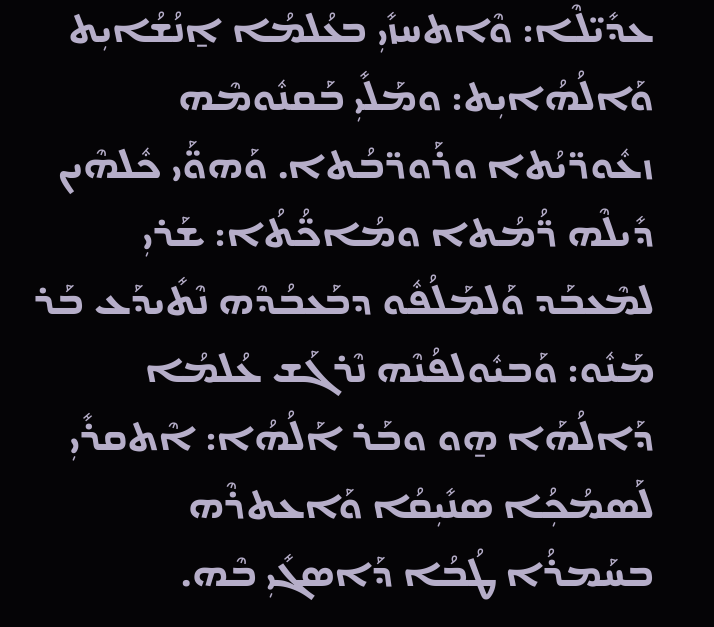ܥܕܺܝ̈ܠܶܐ: ܘܶܐܬܚܙܺܝܼ ܒܥܳܠܡܳܐ ܐ̱ܢܳܫܳܐܝܼܬ ܘܰܐܠܳܗܳܐܝܼܬ: ܘܡܰܠܺܝܼ ܒܰܩܢܽܘܡܶܗ ܙܥܽܘܪ̈ܝܳܬܐ ܘܪܰܘܪ̈ܒܳܬܐ. ܘܰܗܘ̈ܰܝ ܟܽܠܗܶܝܢ ܕܺܝܠܶܗ ܪ̈ܳܡܳܬܐ ܘܡܳܐܟ̈ܳܬܳܐ: ܫܰܪܝܼ ܠܡܶܥܒܰܕ ܘܰܠܡܰܠܳܦܽܘ ܕܒܰܥܒܳܕܶܗ ܢܶܬܺܝܕܰܥ ܒܰܪ ܡܰܢܽܘ: ܘܰܒܝܽܘܠܦܳܢܶܗ ܢܶܪܓܰܫ ܥܳܠܡܳܐ ܕܰܐܠܳܗܰܐ ܗ̱ܘ ܘܒܰܪ ܐܰܠܳܗܳܐ: ܐܶܬܩܪܺܝܼ ܠܰܣܡܳܟܼܳܐ ܣܢܺܝܼܩܳܐ ܘܰܐܥܬܪܶܗ ܒܚܰܡܪܳܐ ܛܳܒܳܐ ܕܰܐܣܓܺܝܼ ܒܶܗ.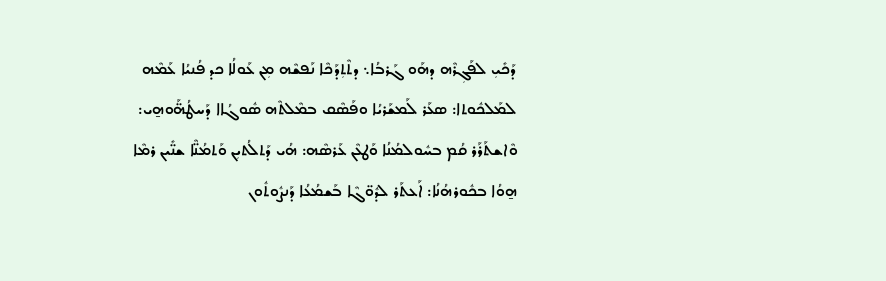ܕܰܟܺܝܼ ܠܦܰܓܼܪܶܗ ܕܗܰܘ ܓܰܪܒܳܐ܆ ܕܬܶܬܼܕܰܟܶܐ ܢܰܦܫܶܗ ܡܼܢ ܥܰܘܠܳܐ ܟܕ ܦܳܢܝܳܐ ܥܰܡܶܗ ܠܡܰܠܟܽܘܬܐ: ܣܥܰܪ ܠܰܡܫܰܪܝܳܐ ܘܦܰܣܶܩ ܒܡܶܠܬܶܗ ܣܽܘܓܳܐܐ ܕܰܚܛܳܗ̈ܰܘܗ̱ܝ: ܘܶܐܫܬܰܪܰܪ ܩܳܡ ܒܚܽܘܠܡܳܢܳܐ ܘܰܛܥܶܢ ܥܰܪܣܶܗ: ܗܳܝ ܕܰܬܠܳܬܝܼܢ ܘܰܬܡܳܢ̈ܶܐ ܫܢ̈ܺܝܢ ܪܡܶܐ ܗ̱ܘܳܐ ܒܟܽܘܪܗܳܢܳܐ: ܐܰܥܬܰܪ ܠܕܽܘ̈ܓܶܐ ܒܰܫܡܳܥܳܐ ܕܰܢܨܽܘܬܽܘܢ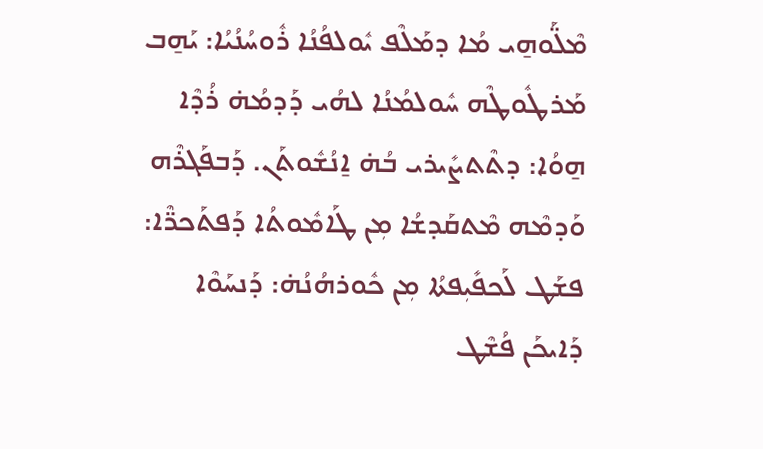ܡܶܠ̈ܰܘܗ̱ܝ ܡܳܐ ܕܡܰܠܶܦ ܝܽܘܠܦܳܢܳܐ ܪܽܘܚܳܢܳܝܳܐ: ܝܰܗ̱ܒ ܡܰܪܛܽܘܛܶܗ ܚܽܘܠܡܳܢܳܐ ܠܗܳܝ ܕܰܕܡܳܗ̇ ܪܳܕܶܐ ܗ̱ܘܳܐ: ܕܬܶܬܨܺܝܪܝ ܒܳܗ̇ ܐ̱ܢܳܫܽܘܬܰܢ. ܕܰܒܦܰܓܪܶܗ ܘܰܕܡܶܗ ܡܶܬܩܰܕܫܳܐ ܡܼܢ ܛܰܐܡܽܘܬܳܐ ܕܰܦܬܰܟܪ̈ܶܐ: ܦܫܰܛ ܠܰܟܦܺܝܼܦܬܳܐ ܡܼܢ ܟܽܘܪܗܳܢܳܗ̇: ܕܰܢܚܰܘܶܐ ܕܰܐܝܟܰܢ ܦܳܫܶܛ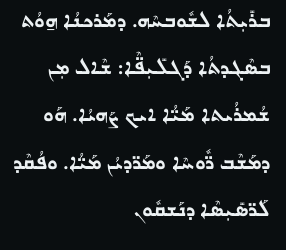ܒܪܺܝܼܬܳܐ ܠܫܽܘܒܚܶܗ. ܕܡܰܪܟܢܳܐ ܗ̱ܘܳܬ ܒܣܶܓܕܬܳܐ ܕܰܓܠܺܝܼܦ̈ܶܐ: ܫܶܐܠ ܡܼܢ ܫܳܡܪܳܝܬܐ ܡܰܝ̈ܳܐ ܐܝܟ ܨܰܗܝܳܐ. ܗܰܘ ܕܡܰܫܶܒ ܪ̈ܽܘܚܶܐ ܘܡܰܪ̈ܕܝܳܢ ܡܰܝ̈ܳܐ. ܘܦܳܩܶܕ ܠܰܪ̈ܣܺܝܼܣܶܐ ܕܢܰܫܩܽܘܢ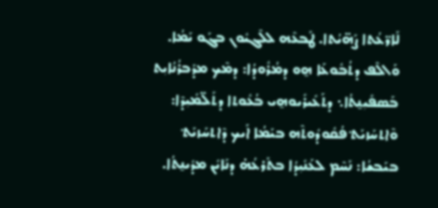ܠܰܐܪ̈ܥܳܬܐ ܨܰܗ̈ܝܳܬܐ. ܛܰܒܥܶܗ ܠܠܶܓܝܽܘܢ ܒܓܰܘ ܝܰܡܳܐ. ܘܰܐܠܶܦ ܕܬܳܒܽܘܥܰܐ ܗ̱ܘ ܕܡܳܪܽܘܕܳܐ: ܕܡܶܟ ܡܕܰܒܪܳܢܳܐܝܼܬ ܒܰܣܦܺܝܼܢ̱ܬܳܐ܆ ܕܬܰܥܺܝܪܺܝܘܗ̱ܝ ܒܳܥܽܘܬܐ ܕܬܰܠ̈ܡܺܝܼܕܶܐ: ܘܶܐܬܚܰܙܝܰܬ݀ ܦܳܩܽܘܕܽܘܬܶܗ ܒܝܰܡܳܐ ܐܰܝܟ ܕܶܐܬܚܰܙܝܰܬ݀ ܒܝܰܒܫܳܐ: ܢܰܚܶܡ ܠܥܰܢܺܝܼܕܳܐ ܒܬܰܪܥܳܗ̇ ܕܢܰܐܝܺܢ ܡܕܺܝܢ̱ܬܳܐ.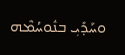ܘܚܰܕܺܝܼ ܒܢܽܘܚܳܡܶܗ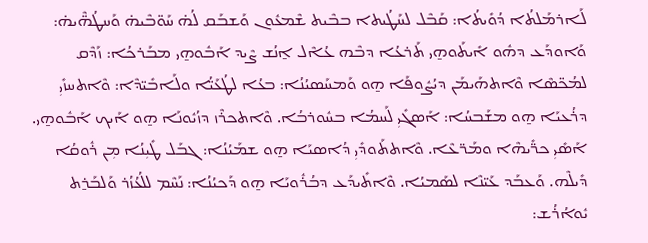ܠܰܐܪܡܰܠܬܳܐ ܕܳܘܺܝܬܳܐ: ܩܰܒܶܠ ܠܚܰܛܳܝܬܐ ܒܒܶܝܬ ܫܶܡܥܽܘܢ ܘܰܫܒܰܩ ܠܳܗ̇ ܚܰܘ̈ܒܶܝܗ̇ ܘܰܚܛܳܗ̈ܶܝܗ̇: ܘܰܐܘܕܰܥ ܕܗܽܘ ܐܺܝܬܰܘܗ̱ܝ ܬܰܪܥܳܐ ܕܒܶܗ ܥܳܐܶܠ ܐ̱ܢܳܫ ܨܶܝܕ ܐܰܒܽܘܗ̱ܝ ܡܒܰܪܟܳܐ: ܙܰܕܶܩ ܠܡܳܟ̈ܣܶܐ ܘܶܐܬܗܰܝܡܰܢ ܕܝܳܨܽܘܦܰܐ ܗ̱ܘ ܘܰܡܚܰܣܝܳܢܳܐ: ܒܥܳܐ ܠܛܳܥܰܝ̈ܳܐ ܘܠܰܐܒܺܝ̈ܕܶܐ: ܘܶܐܬܚܙܺܝܼ ܕܪܳܥܝܰܐ ܗ̱ܘ ܡܫܰܒܚܳܐ: ܐܰܣܓܺܝܼ ܠܰܚܡܳܐ ܒܚܽܘܪܒܳܐ. ܘܶܐܬܟܪܶܙ ܕܙܳܝܽܘܢܰܐ ܗ̱ܘ ܐܰܝܟ ܐܰܒܽܘܗ̱ܝ. ܐܰܣܺܝܼ ܟܪ̈ܺܝܗܶܐ ܘܡܰܪ̈ܥܶܐ. ܘܶܐܬܬܰܘܕܺܝܼ ܕܳܐܣܝܰܐ ܗ̱ܘ ܫܡܰܝܳܢܳܐ: ܓܒܰܠ ܛܺܝܼܢܳܐ ܡܼܢ ܪܽܘܩܳܐ ܕܺܝܠܶܗ. ܘܰܥܒܰܕ ܥܰܝ̈ܢܶܐ ܠܣܰܡܝܳܐ. ܘܶܐܬܺܝܕܰܥ ܕܒܳܪܽܘܝܰܐ ܗ̱ܘ ܕܰܟܝܳܢܳܐ: ܢܰܚܶܡ ܠܠܳܥܳܙܳܪ ܘܰܠܒܰܪ̱ܬ ܝܽܘܐܳܪܳܫ: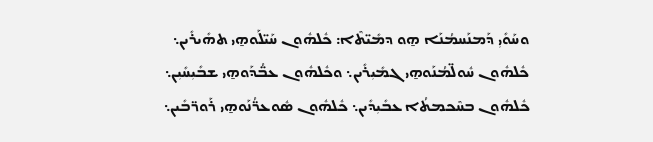ܘܚܰܘܺܝܼ ܕܰܡܢܰܚܡܳܢܰܐ ܗ̱ܘ ܕܡܺܝ̈ܬܶܐ: ܟܽܠܗܽܘܢ ܚܰܝ̈ܠܰܘܗ̱ܝ ܬܗܺܝܪܺܝܢ܆ ܟܽܠܗܽܘܢ ܚܽܘܠ̈ܡܳܢܰܘܗ̱ܝ ܓܡܺܝܼܪܺܝܢ܆ ܘܟܽܠܗܽܘܢ ܥܒ̈ܳܕܰܘܗ̱ܝ ܫܒܺܝܼܚܺܝܼܢ܆ ܟܽܠܗܽܘܢ ܒܚܶܟܡܬܳܐ ܥܒܺܝܼܕܺܝܢ܆ ܟܽܠܗܽܘܢ ܣܽܘܥܪ̈ܳܢܰܘܗ̱ܝ ܪܰܘܪ̈ܒܺܝܢ܆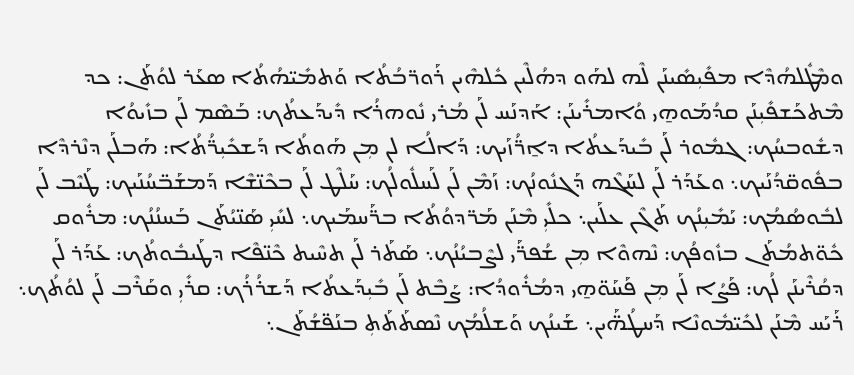ܘܡܶܛܽܠܗܳܕܶܐ ܡܦܺܝܼܣܺܝܢܰܢ ܠܶܗ ܠܗܰܘ ܕܗܳܠܶܝܢ ܟܽܠܗܶܝܢ ܪܰܘܪ̈ܒܳܬܳܐ ܘܰܬܡܺܝ̈ܗܳܬܳܐ ܣܥܰܪ ܠܘܳܬܰܢ: ܟܕ ܡܶܬܟܰܫܦܺܝܼܢܰܢ ܩܕܳܡܰܘܗ̱ܝ ܘܳܐܡܪܺܝܢܰܢ: ܐܰܕܢܰܚ ܠܰܢ ܡܳܪܝ ܢܽܘܗܪܳܐ ܕܺܝܕܰܥܬܳܟ: ܒܰܣܶܡ ܠܰܢ ܒܙܺܝܘܳܐ ܕܫܽܘܒܚܳܟ: ܓܡܽܘܪ ܠܰܢ ܒܺܝܕܰܥܬܳܐ ܕܐ̱ܪ̈ܳܙܰܝܟ: ܕܰܐܠܳܐ ܠܢ ܡܼܢ ܗܰܘܬܳܐ ܕܰܫܟܺܝܼܪ̈ܳܬܳܐ: ܗܰܒܠܰܢ ܕܢܶܪܕܶܐ ܒܦܽܘܩ̈ܕܳܢܰܝܟ܆ ܘܥܰܕܰܪ ܠܰܢ ܠܚܰܓܶܗ ܕܰܓܢܽܘܢܳܟ: ܙܰܡܶܢ ܠܰܢ ܠܰܚܠܽܘܠܳܟ: ܚܰܠܶܛ ܠܰܢ ܒܟܶܢ̈ܫܶܐ ܕܰܡܫܰܒ̈ܚܳܢܰܝܟ: ܛܰܝܶܒ ܠܰܢ ܠܒܽܘܣܳܡܳܟ: ܝܰܡܺܝܼܢܳܟ ܬܰܓܶܢ ܥܠܰܝܢ܆ ܟܠܺܝܼ ܡܶܢܰܢ ܡܰܪ̈ܕܘܳܬܳܐ ܒܪ̈ܰܚܡܰܝܟ܆ ܠܚܺܝܼ ܣܰܢ̈ܝܳܬܰܢ ܒܰܚܢܳܢܳܟ: ܡܪܽܘܩ ܟܽܘ̈ܬܡܳܬܰܢ ܒܙܽܘܦܳܟ: ܢܶܗܘܶܐ ܡܼܢ ܫܳܦܪ̈ܰܝ ܠܨܶܒܝܳܢܳܟ܆ ܣܰܬܰܪ ܠܰܢ ܬܚܶܝܬ ܟܶܢ̈ܦܶܐ ܕܛܰܝܒܽܘܬܳܟ: ܥܰܕܰܪ ܠܰܢ ܕܩܳܪܶܝܢܰܢ ܠܳܟ: ܦܰܨܳܐ ܠܰܢ ܡܼܢ ܦܰܚܰܘ̈ܗ̱ܝ ܕܡܳܪܽܘܕܳܐ: ܨܰܒܶܬ ܠܰܢ ܒܺܝܼܕܰܥܬܳܐ ܕܰܫܪܳܪܳܟ: ܩܪܺܝܼ ܘܩܰܪܶܒ ܠܰܢ ܠܘܳܬܳܟ܆ ܪܰܝܰܚ ܡܶܢܰܢ ܠܟܺܝ̈ܡܽܘܢܶܐ ܕܰܚܛܳܗ̈ܰܝܢ܆ ܫܰܝܢܳܟ ܘܰܫܠܳܡܳܟ ܢܶܣܬܰܬܰܬܼ ܒܢܰܦ̈ܫܳܬܰܢ܆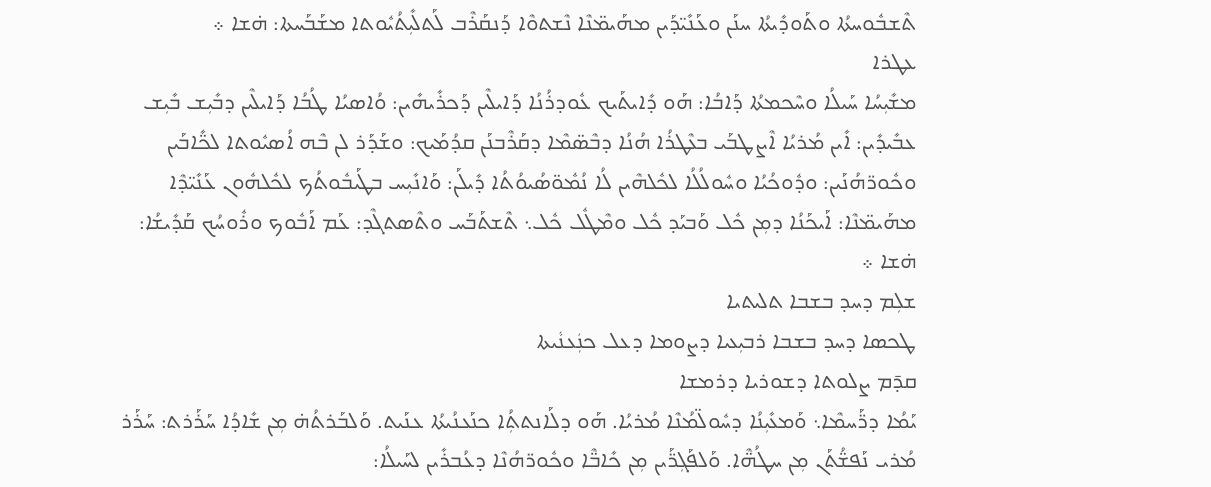ܬܶܫܒܽܘܚܬܳܐ ܘܬܰܘܕܺܝܬܳܐ ܚܢܰܢ ܘܥܰܢܺܝ̈ܕܰܝܢ ܡܗܰܝܡ̈ܢܶܐ ܢܶܫܬܘܶܐ ܕܰܢܩܰܪܶܒ ܠܰܬܠܺܝܼܬܳܝܽܘܬܐ ܡܫܰܒܰܚܬܐ: ܗ̇ܫܐ ܀
ܥܛܪܐ
ܡܫܺܝܼܚܳܐ ܚܰܝܠܳܐ ܘܚܶܟܡܬܳܐ ܕܰܐܒܳܐ: ܗܰܘ ܕܺܐܝܬܰܝܟ ܥܽܘܕܪܳܢܳܐ ܕܰܐܝܠܶܝܢ ܕܰܟܪܺܝܗܺܝܢ: ܘܳܐܣܝܳܐ ܛܳܒܳܐ ܕܰܐܝܠܶܝܢ ܕܒܺܝܼܫ ܒܺܝܼܫ ܥܒܺܝܕܺܝܢ: ܐܺܝܢ ܡܳܪܝܳܐ ܐܶܨܛܒܰܝ ܒܥܶܛܪܳܐ ܗܳܢܳܐ ܕܒܶܣ̈ܡܶܐ ܕܩܰܪܶܒܢܰܢ ܩܕܳܡܰܝܟ: ܘܫܰܕܰܪ ܠܢ ܒܶܗ ܐܳܣܝܽܘܬܐ ܠܟ̈ܺܐܒܰܝܢ ܘܟܽܘܪ̈ܗܳܢܰܝܢ: ܘܕܽܘܟܳܝܳܐ ܘܚܽܘܠܳܠܳܐ ܠܟܽܠܗܶܝܢ ܠܳܐ ܢܳܡܽܘ̈ܣܳܝܘܳܬܳܐ ܕܺܝܠܰܢ: ܘܰܐܢܺܝܼܚ ܒܛܰܝܒܽܘܬܳܟ ܠܟܽܠܗܽܘܢ ܥܰܢܺܝ̈ܕܶܐ ܡܗܰܝܡ̈ܢܶܐ: ܐܰܝܟܰܢܳܐ ܕܡܼܢ ܟܽܠ ܘܰܒܝܰܕ ܟܽܠ ܘܡܶܛܽܠ ܟܽܠ܆ ܬܶܫܬܰܒܰܚ ܘܬܶܣܬܓܶܕ: ܥܰܡ ܐܰܒܽܘܟ ܘܪܽܘܚܳܟ ܩܰܕܺܝܫܳܐ: ܗ̇ܫܐ ܀
ܫܠܼܡ ܕܚܕ ܒܫܒܐ ܬܠܝܬܝܐ
ܛܟܣܐ ܕܚܕ ܒܫܒܐ ܪܒܝܼܥܝܐ ܕܨܘܡܐ ܕܥܠ ܟܢܲܥܢܵܝܬܐ
ܩܕ̄ܡ ܨܠܘܬܐ ܕܫܘܪܝܐ ܕܪܡܫܐ
ܝܰܡܳܐ ܕܪ̈ܰܚܡܶܐ܆ ܘܰܡܥܺܝܼܢܳܐ ܕܚܽܘܠ̈ܡܳܢܶܐ ܡܳܪܝܳܐ. ܗܰܘ ܕܠܰܐܢܬܬܼܳܐ ܟܢܰܥܢܳܝܬܳܐ ܥܢܰܝܬ. ܘܰܠܒܰܪܬܳܗ̇ ܡܼܢ ܫܺܐܕܳܐ ܚܰܪܰܪܬ: ܚܰܪܰܪ ܡܳܪܝ ܢܰܦܫ̈ܳܬܰܢ ܡܼܢ ܚܛܳܗ̈ܶܐ. ܘܰܠܦܰܓܼܪ̈ܰܝܢ ܡܼܢ ܟܺܐܒ̈ܶܐ ܘܟܽܘܪ̈ܗܳܢܶܐ ܕܥܳܒܪܺܝܢ ܠܚܰܝܠܳܐ: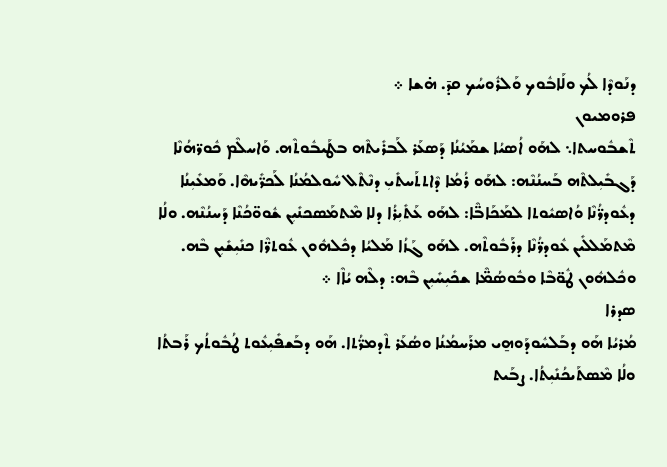ܕܢܰܘܕܶܐ ܠܳܟ ܘܠܰܐܒܽܘܟ ܘܰܠܪܽܘܚܳܟ ܩܕ̄. ܗ̇ܫܐ ܀
ܦܪܘܡܝܘܢ
ܬܶܫܒܽܘܚܬܐ܆ ܠܗܰܘ ܐܳܣܝܳܐ ܫܡܰܝܳܢܳܐ ܕܰܣܥܰܪ ܠܰܒܪܺܝܬܶܗ ܒܛܰܝܒܽܘܬܶܗ. ܘܰܐܚܠܶܡ ܟܽܘܪ̈ܗܳܢܶܐ ܕܰܓܒܺܝܼܠܬܶܗ ܒܰܚܢܳܢܶܗ: ܠܗܰܘ ܪܳܡܳܐ ܕܶܐܬܬܰܚܬܺܝܼ ܕܢܶܬܶܠ ܚܽܘܠܡܳܢܳܐ ܠܰܟܪ̈ܺܝܗܶܐ. ܘܰܡܥܺܝܼܢܳܐ ܕܥܽܘܕܪ̈ܳܢܶܐ ܘܳܐܣܝܽܘܬܐ ܠܡܰܟܰܐܒ̈ܶܐ: ܠܗܰܘ ܥܰܬܺܝܼܪܳܐ ܕܠܐ ܡܶܬܡܰܣܟܢܺܝܼܢ ܫܽܘܘ̈ܟܳܢܶܐ ܕܰܚܢܳܢܶܗ. ܘܠܳܐ ܡܶܬܡܰܠܠܺܝܢ ܥܽܘܕܪ̈ܳܢܶܐ ܕܪܰܒܽܘܬܶܗ. ܠܗܰܘ ܓܰܙܳܐ ܡܰܠܝܳܐ ܕܟܽܠܗܽܘܢ ܥܽܘܬܪ̈ܶܐ ܟܢܺܝܼܫܺܝܼܢ ܒܶܗ. ܘܟܽܠܗܽܘܢ ܛܽܘ̈ܒܶܐ ܘܒܽܘܣܳܡ̈ܶܐ ܫܟܺܝܼܚܺܝܼܢ ܒܶܗ: ܕܠܶܗ ܝܳܐܶܐ ܀
ܣܕܪܐ
ܡܳܪܝܳܐ ܗܰܘ ܕܒܰܠܚܽܘܕܰܘܗ̱ܝ ܡܪܰܚܡܳܢܳܐ ܘܣܳܥܰܪ ܬܶܕܡܪ̈ܳܬܐ. ܗܰܘ ܕܒܰܫܦܺܝܼܥܽܘܬ ܛܳܒܽܘܬܳܟ ܪܰܒܬܳܐ ܘܠܳܐ ܡܶܣܬܰܝܟܳܢܺܝܼܬܳܐ. ܨܒܰܝܬ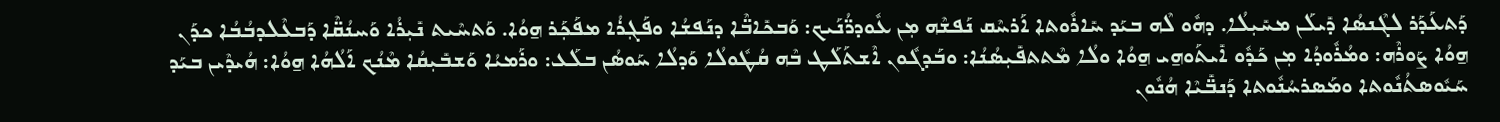ܕܰܬܥܰܕܰܪ ܠܓܶܢܣܳܐ ܕܺܝܠܰܢ ܡܚܺܝܼܠܳܐ. ܕܗܽܘ ܠܶܗ ܒܝܰܕ ܚܺܐܪܽܘܬܐ ܐܰܪܚܶܩ ܢܰܦܫܶܗ ܡܼܢ ܥܽܘܕܪ̈ܳܢܰܝܟ: ܘܰܒܟܺܐܒ̈ܶܐ ܕܢܰܦܫܳܐ ܘܦܰܓܼܪܳܐ ܡܦܰܟܼܰܪ ܗ̱ܘܳܐ. ܘܰܬܚܶܝܬ ܢܺܝܼܪܳܐ ܘܰܚܢܳܩ̈ܶܐ ܕܰܒܥܶܠܕܒܳܒܳܐ ܟܕܰܢ ܗ̱ܘܳܐ ܨܰܘܪܶܗ: ܘܡܳܪܽܘܕܳܐ ܡܼܢ ܟܰܕܽܘ ܐܺܝܬܰܘܗ̱ܝ ܗ̱ܘܳܐ ܘܠܳܐ ܡܶܬܬܦܺܝܼܣܳܢܳܐ: ܘܒܰܕܓܽܘܢ ܐܶܫܬܰܠܰܛ ܒܶܗ ܩܳܛܽܘܠܳܐ ܘܰܕܠܳܐ ܚܰܘܣܳܢ ܒܠܰܥ: ܘܪܰܡܝܳܐ ܘܰܫܒܺܝܼܩܳܐ ܡܶܢܳܟ ܐܰܠܳܗܳܐ ܗ̱ܘܳܐ: ܗܳܝܕܶܝܢ ܒܝܰܕ ܚܰܝܽܘܣܬܳܢܽܘܬܐ ܘܡܰܣܪܚܳܢܽܘܬܐ ܕܰܢܒ̈ܺܝܶܐ ܗܳܢܽܘܢ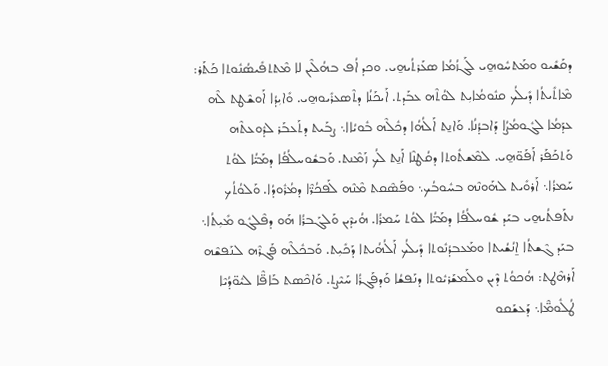ܕܩܰܫܺܝܘ ܘܡܰܬܚܽܘܗ̱ܝ ܠܰܓܙܳܡܳܐ ܣܥܰܪܬܳܝܗ̱ܝ. ܘܟܕ ܐܳܦ ܒܗܳܠܶܝܢ ܠܐ ܡܶܬܬܦܺܝܣܳܢܽܘܬܐ ܟܰܬܰܪ: ܡܶܐܬܺܝܬܳܐ ܕܺܝܠܳܟ ܩܢܽܘܡܳܐܝܼܬ ܠܘܳܬܶܗ ܥܒܰܕܬ. ܐܰܝܟܰܢܳܐ ܕܬܶܣܥܪܺܝܘܗ̱ܝ. ܘܺܐܝܼܕܳܐ ܐܰܘܫܶܛܬ ܠܶܗ ܥܕܰܡܳܐ ܠܓܽܘܡܳܨܳܐ ܕܰܐܒܕܳܢܳܐ. ܘܰܐܢ̱ܬ ܐܰܠܳܗܳܐ ܕܟܽܠܶܗ ܒܽܘܝܳܐܐ܆ ܨܒܰܝܬ ܕܬܰܥܒܰܪ ܠܕܽܘܥܬܶܗ ܘܰܬܟܰܦܰܪ ܐܰܦܰܘ̈ܗ̱ܝ. ܠܡܶܫܬܽܘܬܐ ܕܩܳܛܢܶܐ ܐܰܢ̱ܬ ܠܳܟ ܙܰܡܶܢܬ. ܘܰܒܫܽܘܚܠܳܦܳܐ ܕܡܰܝ̈ܳܐ ܠܘܳܬ ܚܰܡܪܳܐ܆ ܐܰܪܘܺܝܬ ܠܗܰܘܢܶܗ ܒܚܽܘܒܳܟ܆ ܘܦܰܣܶܩܬ ܡܶܢܶܗ ܠܰܦܟܳܪ̈ܶܐ ܕܡܳܪܽܘܕܳܐ. ܘܰܠܘܳܬܳܟ ܢܬܰܦܬܳܝܗ̱ܝ ܒܝܰܕ ܫܽܘܚܠܳܦܳܐ ܕܡܰܝ̈ܳܐ ܠܘܳܬ ܚܰܡܪܳܐ. ܗܳܝܕܶܝܢ ܘܰܠܓܰܒܪܳܐ ܗܰܘ ܕܦܶܠܓܽܘ ܡܺܝܼܬܳܐ܆ ܒܝܰܕ ܓܶܫܬܳܐ ܐ̱ܢܳܫܳܝܬܐ ܘܡܰܥܒܕܳܢܽܘܬܐ ܕܺܝܠܳܟ ܐܰܠܳܗܳܝܬܐ ܕܰܟܺܝܼܬ. ܘܰܒܟܽܠܶܗ ܦܰܓܪܶܗ ܠܢܰܦܫܶܗ ܐܰܪܗܶܛܬ: ܗܳܟܘܳܬ ܕܶܝܢ ܘܠܰܡܫܰܪܝܽܘܬܐ ܕܢܰܦܫܳܐ ܘܰܕܦܰܓܪܳܐ ܚܰܝܶܨܬ. ܘܰܐܟܶܣܬ ܒܰܐܦ̈ܶܐ ܠܝܽܘ̈ܕܳܝܶܐ ܛܳܠܽܘܡ̈ܶܐ܆ ܕܰܥܫܰܩܘ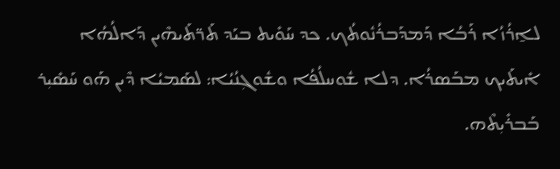ܠܐ̱ܪܳܙܳܐ ܪܰܒܳܐ ܕܰܡܕܰܒܪܳܢܽܘܬܳܟ. ܟܕ ܚܰܘܺܝܬ ܒܝܰܕ ܬܰܪ̈ܬܰܝܗܶܝܢ ܕܰܐܠܳܗܳܐ ܐܺܝܬܰܝܟ ܡܒܰܣܪܳܐ. ܕܠܐ ܫܽܘܚܠܳܦܳܐ ܘܫܽܘܓܼܢܳܝܳܐ: ܠܣܰܡܝܳܐ ܕܶܝܢ ܗܰܘ ܚܰܣܺܝܼܪ ܒܰܒܪܺܝܼܬܶܗ.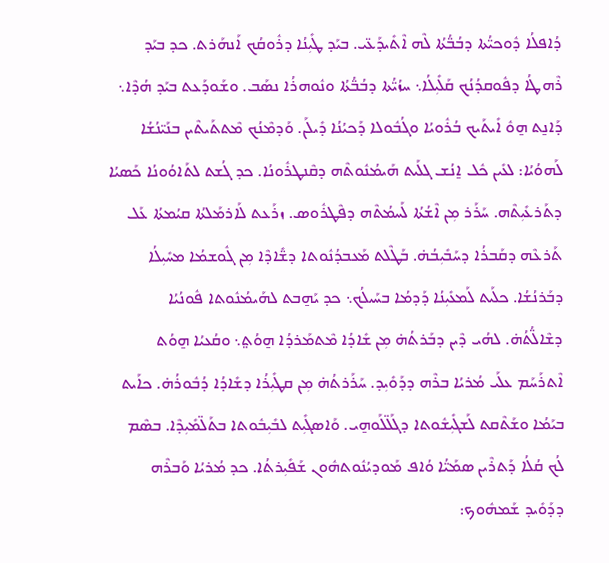ܕܳܐܦܠܳܐ ܕܽܘܟܝ̈ܳܬܐ ܕܒܳܒ̈ܳܬܳܐ ܠܶܗ ܐܶܬܺܝܕܰܥ̈ܝ. ܒܝܰܕ ܛܺܝܼܢܳܐ ܕܪܽܘܩܳܟ ܐܰܢܗܰܪܬ. ܟܕ ܒܝܰܕ ܪܶܗܛܳܐ ܕܦܽܘܩܕܳܢܳܟ ܩܰܠܺܝܼܠܳܐ܆ ܚܙܳܝ̈ܳܬܐ ܕܒܳܒ̈ܳܬܳܐ ܘܢܽܘܗܪܳܐ ܢܣܰܒ. ܘܫܰܘܕܰܥܬ ܒܝܰܕ ܗܳܕܶܐ܆ ܕܰܐܢ̱ܬ ܗ̱ܘܽ ܐܺܝܬܰܝܟ ܒܳܪܽܘܝܳܐ ܘܓܳܒܽܘܠܐ ܕܰܟܝܳܢܳܐ ܕܺܝܠܰܢ. ܘܰܕܡܶܢܳܟ ܡܶܬܬܰܝܬܶܝܢ ܒܢܰܝ̈ܢܳܫܳܐ ܠܰܗܘܳܝܳܐ: ܠܥܺܝܢ ܟܽܠ ܐ̱ܢܳܫ ܓܠܰܝܬ ܗܰܝܡܳܢܽܘܬܶܗ ܕܩܶܢܛܪܽܘܢܳܐ. ܟܕ ܓܳܫܬ ܠܬܰܐܘܳܘܢܳܐ ܟܰܣܝܳܐ ܕܬܰܪܥܺܝܼܬܶܗ. ܚܰܪܰܪ ܡܼܢ ܐܶܫܳܬܳܐ ܠܰܚܡܳܬܶܗ ܕܦܶܛܪܽܘܣ. ܙܪܰܥܬ ܠܰܐܪܡܰܠܬܳܐ ܩܝܳܡܬܳܐ ܥܰܠ ܬܰܪܥܶܗ ܕܩܰܒܪܳܐ ܕܚܰܒܺܝܼܒܳܗ̇. ܒܰܛܶܠܬ ܡܰܥܒܕܳܢܽܘܬܐ ܕܫ̈ܺܐܕܶܐ ܡܼܢ ܓܽܘܫܡܳܐ ܡܚܺܝܼܠܳܐ ܕܒܰܪܢܳܫܳܐ. ܟܠܰܝܬ ܠܰܡܥܺܝܼܢܳܐ ܕܰܕܡܳܐ ܒܚܰܝܠܳܟ܆ ܟܕ ܝܰܗ̱ܒܬ ܠܗܰܝܡܳܢܽܘܬܐ ܦܽܘܢܳܝܳܐ ܕܫܶܐܠ̈ܳܬܳܗ̇. ܠܗܳܝ ܕܶܝܢ ܕܒܰܪܬܳܗ̇ ܡܼܢ ܫܺܐܕܳܐ ܡܶܬܡܰܪܕܳܐ ܗ̱ܘܳܬ݀܆ ܘܩܳܥܝܳܐ ܗ̱ܘܳܬ ܐܶܬܪܰܚܰܡ ܥܠܰܝ ܡܳܪܝܳܐ ܒܪܶܗ ܕܕܰܘܺܝܼܕ. ܚܰܪܰܪܬܳܗ̇ ܡܼܢ ܩܛܺܝܼܪܳܐ ܕܫܺܐܕܳܐ ܕܳܒܽܘܪܳܗ̇. ܟܐܰܝܬ ܒܝܰܡܳܐ ܘܫܰܬܶܩܬ ܠܰܫܓܺܝܼܫܽܘܬܐ ܕܓܰܠ̈ܠܰܘܗ̱ܝ. ܘܰܐܣܓܺܝܼܬ ܠܒܺܝܼܒܽܘܬܐ ܒܬܰܠ̈ܡܺܝܼܕܶܐ. ܒܣܶܡ ܠܳܟ ܩܳܠܳܐ ܕܰܬܪܶܝܢ ܣܡܰܝ̈ܳܐ ܘܳܐܦ ܡܰܘܕܝܳܢܽܘܬܗܽܘܢ ܫܰܦܺܝܼܪܬܳܐ. ܟܕ ܡܳܪܝܳܐ ܘܰܒܪܶܗ ܕܕܰܘܺܝܕ ܫܰܡܗܽܘܟ: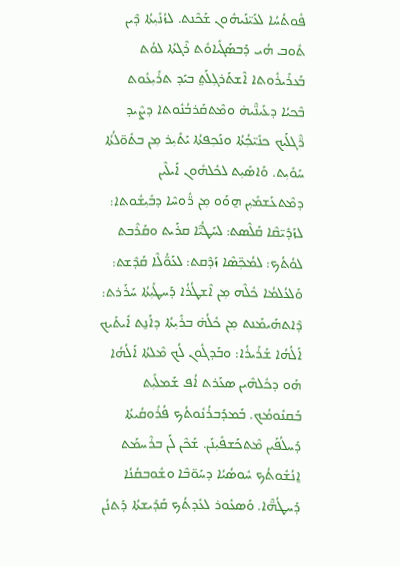ܦܽܘܬܳܚܳܐ ܠܥܰܝ̈ܢܰܝܗܽܘܢ ܫܰܟܶܢܬ. ܠܙܳܢܺܝܼܬܳܐ ܕܶܝܢ ܬܽܘܒ ܗܳܝ ܕܰܒܣܰܓܺܝܐܘܽܬ ܪܶܓܬܳܐ ܠܘܳܬ ܒܰܥܪܺܝܪܽܘܬܐ ܐܶܫܬܰܪܓܼܠܰܬ݀ ܒܝܰܕ ܬܪܺܝܼܥܽܘܬ ܒܶܟܝܳܐ ܕܥܰܝܢ̈ܶܝܗ̇ ܘܡܶܬܩܰܪܒܳܢܽܘܬܐ ܕܨܶܝܕ ܪ̈ܶܓܠܰܝܟ ܟܢܺܝ̈ܟܼܳܬܳܐ ܘܢܰܟܼܦܬܳܐ ܝܰܬܺܝܼܪ ܡܼܢ ܒܬܽܘ̈ܠܳܬܳܐ ܚܰܘܺܝܼܬ. ܘܰܐܣܺܝܼܬ ܠܟܽܠܗܽܘܢ ܐܰܝܠܶܝܢ ܕܡܶܬܥܰܫܡܺܝܼܢ ܗ̱ܘܰܘ ܡܼܢ ܪ̈ܽܘܚܶܐ ܕܒܺܝܼܫܽܘܬܐ: ܠܙܰܕܺܝ̈ܩܶܐ ܩܰܠܶܣܬ: ܠܚܰܛܳܝ̈ܶܐ ܩܪܰܝܬ ܘܩܰܪܶܒܬ ܠܘܳܬܳܟ: ܠܡܳܟܼ̈ܣܶܐ ܙܰܕܶܩܬ: ܠܥܰܘ̈ܳܠܶܐ ܩܰܕܶܫܬ: ܘܰܠܥܳܠܡܳܐ ܟܽܠܶܗ ܡܼܢ ܐܶܫܛܳܪܳܐ ܕܰܚܛܺܝܼܬܳܐ ܚܰܪܰܪܬ: ܕܶܐܬܗܰܝܡܰܢܬ ܡܼܢ ܟܽܠܳܗ̇ ܒܪܺܝܼܬܳܐ ܕܐܰܢ̱ܬ ܐܺܝܬܰܝܟ ܐܰܠܳܗܳܐ ܫܰܪܺܝܪܳܐ: ܘܒܰܕܓܽܘܢ ܠܳܟ ܡܶܠܬܳܐ ܐܰܠܳܗܳܐ ܗܰܘ ܕܟܽܠܗܶܝܢ ܣܥܰܪܬ ܐܳܦ ܫܰܡܠܺܝܼܬ ܒܰܩܢܽܘܡܳܟ. ܒܰܡܕܰܒܪܳܢܽܘܬܳܟ ܦܳܪܽܘܩܳܝܬܳܐ ܕܰܚܠܳܦܰܝܢ ܡܶܬܟܰܫܦܺܝܼܢܰܢ. ܫܰܟܶܢ ܠܰܢ ܒܪܶܚܡܰܬ ܐ̱ܢܳܫܽܘܬܳܟ ܚܽܘܣܳܝܳܐ ܕܚܰܘ̈ܒܶܐ ܘܫܽܘܒܩܳܢܳܐ ܕܰܚܛܳܗ̈ܶܐ. ܘܰܣܥܽܘܪ ܠܥܺܕܬܳܟ ܩܰܕܺܝܫܬܳܐ ܕܰܬܢܳܢ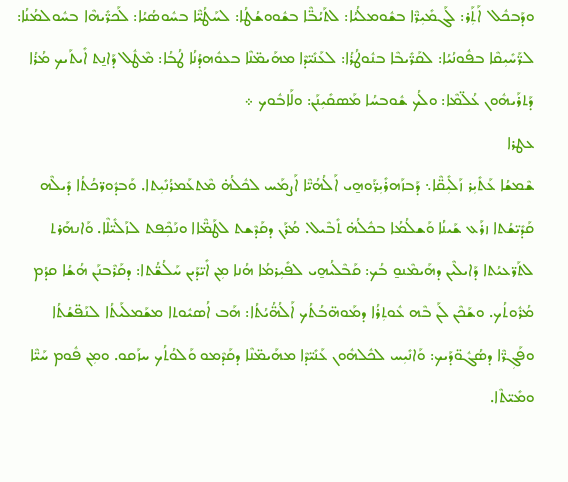ܘܕܰܒܟܽܠ  ܐܰܬܼܰܪ: ܠܰܓܡܺܝܼܪ̈ܶܐ ܒܫܽܘܡܠܳܝܳܐ: ܠܬܰܝܳܒ̈ܶܐ ܒܫܽܘܘܫܳܛܳܐ: ܠܚܰܛܳܝ̈ܶܐ ܒܚܽܘܣܳܝܳܐ: ܠܰܟܪ̈ܺܝܗܶܐ ܒܚܽܘܠܡܳܢܳܐ: ܠܪ̈ܰܚܺܝܼܩܶܐ ܒܦܽܘܢܳܝܳܐ: ܠܩܰܪ̈ܺܝܒܶܐ ܒܢܽܘܛܳܪܳܐ: ܠܥܰܢܺܝ̈ܕܶܐ ܡܗܰܝܡ̈ܢܶܐ ܒܥܘܽܗܕܳܢܳܐ ܛܳܒܳܐ: ܡܶܛܽܠ ܕܰܐܢ̱ܬ ܐܺܝܬܰܝܟ ܡܳܪܳܐ ܕܰܬܪܰܝܗܽܘܢ ܥܳܠ̈ܡܶܐ: ܘܠܳܟ ܫܽܘܒܚܳܐ ܡܰܣܩܺܝܼܢܰܢ: ܘܠܰܐܒܽܘܟ ܀
ܥܛܪܐ
ܫܶܡܫܳܐ ܥܰܬܺܝܼܪ ܙܰܠܺܝܼܩ̈ܶܐ܆ ܕܰܒܙܰܗܪܺܝܼܪ̈ܰܘܗ̱ܝ ܐܰܠܳܗܳܝ̈ܶܐ ܐܰܨܡܰܚ ܠܟܽܠܳܗ̇ ܡܶܬܥܰܡܪܳܢܺܝܼܬܐ. ܘܰܒܕܽܘܪ̈ܟܳܬܳܐ ܕܺܝܠܶܗ ܩܰܕܺܝ̈ܫܳܬܐ ܙܪܰܥ ܫܰܝܢܳܐ ܘܰܫܠܳܡܳܐ ܒܟܽܠܳܗ̇ ܬܺܒܶܝܠ. ܡܳܪܰܢ ܕܩܰܕܶܫܬ ܠܛܰܡ̈ܶܐܐ ܘܢܰܟܼܶܦܬ ܠܙܰܠܺܝ̈ܠܶܐ. ܘܰܐܢܗܰܪܬ ܠܬܰܪ̈ܥܝܳܬܐ ܕܰܐܝܠܶܝܢ ܕܗܰܝܡܶܢܘ̱ ܒܳܟ: ܩܰܒܶܠܳܝܗ̱ܝ ܠܦܺܝܼܪܡܳܐ ܗܳܢܐ ܡܼܢ ܐܺܝ̈ܕܰܝܢ ܚܰܠܳܫ̈ܳܬܐ: ܕܩܰܪܶܒܢܰܢ ܗܳܫܳܐ ܩܕܳܡ ܡܳܪܽܘܬܳܟ. ܘܫܰܟܶܢ ܠܰܢ ܒܶܗ ܥܽܘܬܼܪܳܐ ܕܡܰܘܗ̈ܒܳܬܳܟ ܐܰܠܳܗ̈ܳܝܳܬܳܐ: ܗܰܒ ܐܳܣܝܽܘܬܐ ܡܫܰܡܠܰܝܬܳܐ ܠܢܰܦ̈ܫܳܬܳܐ ܘܦܰܓܼܪ̈ܶܐ ܕܣܳܓܽܘ̈ܕܰܝܟ: ܘܰܐܢܺܝܼܚ ܠܟܽܠܗܽܘܢ ܥܰܢܺܝ̈ܕܶܐ ܡܗܰܝܡ̈ܢܶܐ ܕܩܰܕܶܡܘ ܘܰܠܘܳܬܳܟ ܚܙܰܩܘ. ܘܡܼܢ ܦܽܘܡ ܚܰܝ̈ܶܐ ܘܡܺܝ̈ܬܶܐ.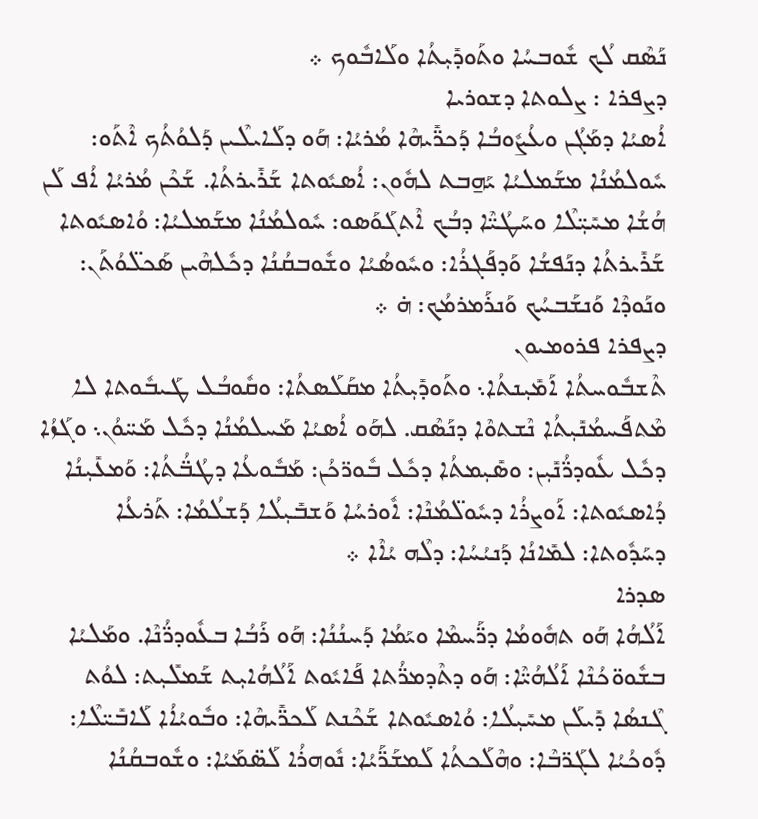ܢܰܣܶܩ ܠܳܟ ܫܽܘܒܚܳܐ ܘܬܰܘܕܺܝܼܬܳܐ ܘܠܰܐܒܽܘܟ ܀
ܕܨܦܪܐ : ܨܠܘܬܐ ܕܫܘܪܝܐ
ܐܳܣܝܳܐ ܕܡܰܓܳܢ ܘܥܳܨܽܘܒܳܐ ܕܰܟܪ̈ܺܝܗܶܐ ܡܳܪܝܳܐ: ܗܰܘ ܕܠܰܐܝܠܶܝܢ ܕܰܠܘܳܬܳܟ ܐܶܬܰܘ: ܚܽܘܠܡܳܢܳܐ ܡܫܰܡܠܝܳܐ ܝܰܗ̱ܒܬ ܠܗܽܘܢ: ܐܳܣܝܽܘܬܐ ܫܰܪܺܝܪܬܳܐ. ܫܰܟܶܢ ܡܳܪܝܳܐ ܐܳܦ ܠܰܢ ܗܳܫܳܐ ܡܚܺܝܼ̈ܠܶܐ ܘܚܰܛܳܝ̈ܶܐ ܕܒܳܟ ܐܶܬܓܰܘܰܣܘ: ܚܽܘܠܡܳܢܳܐ ܡܫܰܡܠܝܳܐ: ܘܳܐܣܝܽܘܬܐ ܫܰܪܺܝܪܬܳܐ ܕܢܰܦܫܳܐ ܘܰܕܦܰܓܪܳܐ: ܘܚܽܘܣܳܝܳܐ ܘܫܽܘܒܩܳܢܳܐ ܕܟܽܠܗܶܝܢ ܣܰܟܠ̈ܘܳܬܰܢ: ܘܢܰܘܕܶܐ ܘܰܢܫܰܒܚܳܟ ܘܰܢܪܰܡܪܡܳܟ: ܗ̇ ܀
ܕܨܦܪܐ ܦܪܘܡܝܘܢ
ܬܶܫܒܽܘܚܬܳܐ ܐܰܡܺܝܼܢܬܳܐ܆ ܘܬܰܘܕܺܝܼܬܳܐ ܡܩܰܠܰܣܬܳܐ: ܘܩܽܘܒܳܠ ܛܰܝܒܽܘܬܐ ܠܐ ܡܶܬܦܰܚܡܳܢܺܝܼܬܳܐ ܢܶܫܬܘܶܐ ܕܢܰܣܶܩ. ܠܗܰܘ ܐܳܣܝܳܐ ܡܰܚܠܡܳܢܳܐ ܕܟܽܠ ܡܰܚ̈ܘܳܢ܆ ܘܓܰܙܳܐ ܕܟܽܠ ܥܽܘܕܪ̈ܳܢܺܝܼܢ: ܘܣܺܝܼܡܬܳܐ ܕܟܽܠ ܒܽܘܪ̈ܟܳܢ: ܡܰܒܽܘܥܳܐ ܕܛܳܒ̈ܳܬܳܐ: ܘܰܡܥܺܝܼܢܳܐ ܕܳܐܣܝܽܘܬܐ: ܐܰܘܨܪܳܐ ܕܚܽܘܠ̈ܡܳܢܶܐ: ܐܽܘܪܚܳܐ ܘܰܫܒܺܝܼܠܳܐ ܕܰܫܠܳܡܳܐ: ܬܰܪܥܳܐ ܕܚܰܕܽܘܬܐ: ܠܡܺܐܢܳܐ ܕܰܢܝܳܚܳܐ: ܕܠܶܗ ܝܳܐܶܐ ܀
ܣܕܪܐ
ܐܰܠܳܗܳܐ ܗܰܘ ܬܗܽܘܡܳܐ ܕܪ̈ܰܚܡܶܐ ܘܝܰܡܳܐ ܕܰܚܢܳܢܳܐ: ܗܰܘ ܪܰܒܳܐ ܒܥܽܘܕܪ̈ܳܢܶܐ. ܘܡܰܠܝܳܐ ܒܫܽܘܘ̈ܟܳܢܶܐ ܐܰܠܳܗܳܝ̈ܶܐ: ܗܰܘ ܕܬܶܕܡܪ̈ܳܬܐ ܦܰܐܝܽܘܬ ܐܰܠܳܗܳܐܝܼܬ ܫܰܡܠܺܝܼܬ: ܠܘܳܬ ܓܶܢܣܳܐ ܕܺܝܠܰܢ ܡܚܺܝܼܠܳܐ: ܘܳܐܣܝܽܘܬܐ ܫܰܟܶܢܬ ܠܰܟܪ̈ܺܝܗܶܐ: ܘܒܽܘܝܳܐܳܐ ܠܰܐܒܺܝ̈ܠܶܐ: ܕܽܘܟܳܝܳܐ ܠܓܰܪ̈ܒܶܐ: ܘܗܶܠܰܟܬܳܐ ܠܰܡܫܰܪ̈ܰܝܳܐ: ܢܽܘܗܪܳܐ ܠܰܣ̈ܡܰܝܳܐ: ܘܫܽܘܒܩܳܢܳܐ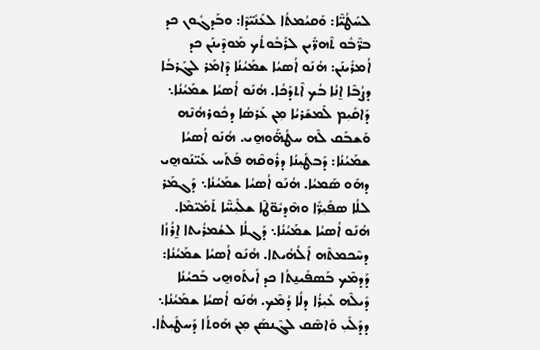ܠܚܰܛܳܝ̈ܶܐ: ܘܰܩܝܳܡܬܳܐ ܠܥܰܢܺܝ̈ܕܶܐ: ܘܒܰܕܓܽܘܢ ܟܕ ܒܪ̈ܶܒܽܘ ܬܶܗܪ̈ܺܝܢ ܠܪܰܒܽܘܬܳܟ ܡܰܘܕܶܝܢܰܢ ܟܕ ܐܳܡܪܺܝܢܰܢ: ܗܳܢܰܘ ܐܳܣܝܳܐ ܫܡܰܝܳܢܳܐ ܕܶܐܡܰܪ ܠܓܰܪܒܳܐ ܕܨܳܒܶܐ ܐ̱ܢܳܐ ܒܳܟ ܐܶܬܕܰܟܳܐ. ܗܳܢܰܘ ܐܳܣܝܳܐ ܫܡܰܝܳܢܳܐ܆ ܕܰܐܩܺܝܼܡ ܠܰܡܫܰܪܝܳܐ ܡܼܢ ܥܰܪܣܳܐ ܕܟܽܘܪܗܳܢܶܗ ܘܰܫܒܰܩ ܠܶܗ ܚܛܳܗ̈ܰܘܗ̱ܝ. ܗܳܢܰܘ ܐܳܣܝܳܐ ܫܡܰܝܳܢܳܐ: ܕܰܒܛܺܝܼܢܳܐ ܕܪܽܘܩܶܗ ܦܰܬܰܚ ܥܰܝ̈ܢܰܘܗ̱ܝ ܕܗܰܘ ܣܰܡܝܳܐ. ܗܳܢܰܘ ܐܳܣܝܳܐ ܫܡܰܝܳܢܳܐ܆ ܕܰܓܡܰܪ ܠܠܳܐ ܣܦܺܝܼܪ̈ܺܐ ܘܗܶܕܝܽܘ̈ܛܶܐ ܫܠܺܝܼܚ̈ܶܐ ܬܰܡܺܝ̈ܡܶܐ. ܗܳܢܰܘ ܐܳܣܝܳܐ ܫܡܰܝܳܢܳܐ܆ ܕܰܓܠܳܐ ܠܫܳܡܪܳܝܬܐ ܐ̱ܪܳܙܳܐ ܕܚܶܟܡܬܶܗ ܐܰܠܳܗܳܝܬܐ. ܗܳܢܰܘ ܐܳܣܝܳܐ ܫܡܰܝܳܢܳܐ: ܕܰܕܡܶܟ ܒܰܣܦܺܝܢ̱ܬܳܐ ܟܕ ܐܺܝܬܰܘܗ̱ܝ ܒܰܟܝܳܢܳܐ ܕܺܝܠܶܗ ܥܺܝܼܪܳܐ ܕܠܳܐ ܕܳܡܶܟ. ܗܳܢܰܘ ܐܳܣܝܳܐ ܫܡܰܝܳܢܳܐ܆ ܕܕܰܠܺܝܼ ܘܰܐܣܶܩ ܠܓܶܢܣܰܢ ܡܼܢ ܗܰܘܬܳܐ ܕܰܚܛܺܝܼܬܳܐ.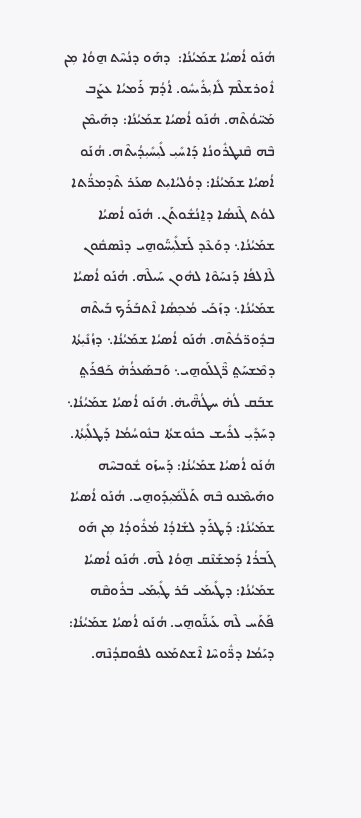ܗܳܢܰܘ ܐܳܣܝܳܐ ܫܡܰܝܳܢܳܐ:  ܕܗܰܘ ܕܢܳܚܶܬ ܗ̱ܘܳܐ ܡܼܢ ܐܽܘܪܫܠܶܡ ܠܺܐܝܼܪܺܝܚܽܘ. ܐܳܕܳܡ ܪܰܡܝܳܐ ܥܨܰܒ ܡܰܚ̈ܘܳܬܶܗ. ܗܳܢܰܘ ܐܳܣܝܳܐ ܫܡܰܝܳܢܳܐ: ܕܗܰܝܡܶܢ ܒܶܗ ܩܶܢܛܪܽܘܢܳܐ ܕܰܐܚܺܝܼ ܠܺܝܼܚܺܝܼܕܳܝܬܶܗ. ܗܳܢܰܘ ܐܳܣܝܳܐ ܫܡܰܝܳܢܳܐ: ܕܘܳܠܝܳܐܝܼܬ ܣܥܰܪ ܬܶܕܡܪ̈ܳܬܐ ܠܘܳܬ ܓܶܢܣܳܐ ܕܐ̱ܢܳܫܽܘܬܰܢ. ܗܳܢܰܘ ܐܳܣܝܳܐ ܫܡܰܝܳܢܳܐ܆ ܕܘܰܥܶܕ ܠܰܫܠܺܝܼܚ̈ܰܘܗ̱ܝ ܕܢܶܣܩܽܘܢ ܠܶܐܠܦܳܐ ܕܰܢܚܰܘܶܐ ܠܗܽܘܢ ܚܰܝܠܶܗ. ܗܳܢܰܘ ܐܳܣܝܳܐ ܫܡܰܝܳܢܳܐ܆ ܕܙܰܟܰܝ ܡܳܟܼܣܳܐ ܐܶܬܒܰܪܰܟ ܒܰܝܬܶܗ ܒܕܽܘܪ̈ܟܳܬܶܗ. ܗܳܢܰܘ ܐܳܣܝܳܐ ܫܡܰܝܳܢܳܐ܆ ܕܙܳܢܺܝܼܬܳܐ ܕܡܶܫܚܰܬ݀ ܪ̈ܶܓܠܰܘܗ̱ܝ܆ ܘܰܒܣܰܥܪܳܗ̇ ܟܰܦܪܰܬ݀ ܫܒܰܩ ܠܳܗ̇ ܚܛܳܗ̈ܶܝܗ̇. ܗܳܢܰܘ ܐܳܣܝܳܐ ܫܡܰܝܳܢܳܐ܆ ܕܚܰܕܺܝܼ ܠܪܺܝܫ ܟܢܽܘܫܬܳܐ ܒܢܽܘܚܳܡܳܐ ܕܰܛܠܺܝܼܬܳܐ. ܗܳܢܰܘ ܐܳܣܝܳܐ ܫܡܰܝܳܢܳܐ: ܕܰܚܙܰܘ ܫܽܘܒܚܶܗ ܘܗܰܝܡܶܢܘ ܒܶܗ ܬܰܠ̈ܡܺܝܼܕܰܘܗ̱ܝ. ܗܳܢܰܘ ܐܳܣܝܳܐ ܫܡܰܝܳܢܳܐ: ܕܰܛܪܰܕ ܠܫܺܐܕܳܐ ܡܳܪܽܘܕܳܐ ܡܼܢ ܗܰܘ ܓܰܒܪܳܐ ܕܰܡܫܰܢܶܩ ܗ̱ܘܳܐ ܠܶܗ. ܗܳܢܰܘ ܐܳܣܝܳܐ ܫܡܰܝܳܢܳܐ: ܕܛܺܝܡܰܝ ܒܰܪ ܛܺܝܼܡܰܝ ܒܪܽܘܩܶܗ ܦܰܬܰܚ ܠܶܗ ܥܰܝܢ̈ܰܘܗ̱ܝ. ܗܳܢܰܘ ܐܳܣܝܳܐ ܫܡܰܝܳܢܳܐ: ܕܝܰܡܳܐ ܕܪ̈ܽܘܚܶܐ ܐܶܫܬܡܰܥܘ ܠܦܽܘܩܕܳܢܶܗ.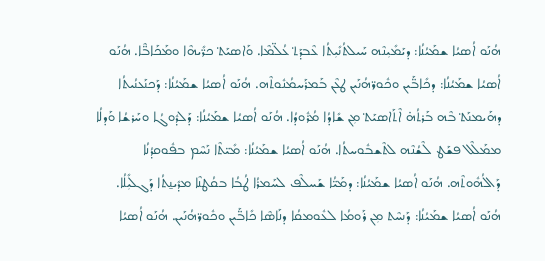ܗܳܢܰܘ ܐܳܣܝܳܐ ܫܡܰܝܳܢܳܐ: ܕܝܰܡܺܝܼܢܶܗ ܚܰܝܠܬܳܢܺܝܼܬܳܐ ܥܶܒܕܰܬ݀ ܥܳܠ̈ܡܶܐ. ܘܰܐܣܝܰܬ݀ ܟܪ̈ܺܝܗܶܐ ܘܡܰܟܰܐܒ̈ܶܐ. ܗܳܢܰܘ ܐܳܣܝܳܐ ܫܡܰܝܳܢܳܐ: ܕܟܺܐܒ̈ܰܝܢ ܘܟܽܘܪ̈ܗܳܢܰܝܢ ܛܥܶܢ ܒܰܡܪܰܚܡܳܢܽܘܬܶܗ. ܗܳܢܰܘ ܐܳܣܝܳܐ ܫܡܰܝܳܢܳܐ: ܕܰܟܢܰܥܢܳܝܬܳܐ ܕܗܰܝܡܢܰܬ݀ ܒܶܗ ܒܰܪܬܳܗ̇ ܐܶܬܰܐܣܝܰܬ݀ ܡܼܢ ܫܺܐܕܳܐ ܡܳܪܽܘܕܳܐ. ܗܳܢܰܘ ܐܳܣܝܳܐ ܫܡܰܝܳܢܳܐ: ܕܰܠܕܽܘܓܳܐ ܘܚܰܪܫܳܐ ܘܰܕܠܳܐ ܡܡܰܠܶܠ ܦܫܰܛ ܠܶܫܳܢܶܗ ܠܬܶܫܒܽܘܚܬܳܐ. ܗܳܢܰܘ ܐܳܣܝܳܐ ܫܡܰܝܳܢܳܐ: ܡܺܝ̈ܬܶܐ ܢܰܚܶܡ ܒܦܽܘܩܕܳܢܳܐ ܕܰܐܠܳܗܽܘܬܶܗ. ܗܳܢܰܘ ܐܳܣܝܳܐ ܫܡܰܝܳܢܳܐ: ܕܡܰܝ̈ܳܐ ܫܰܚܠܶܦ ܠܚܰܡܪܳܐ ܛܳܒܳܐ ܒܩܳܛܢܶܐ ܡܕܺܝܢ̱ܬܳܐ ܕܰܓܠܺܝܼܠܳܐ. ܗܳܢܰܘ ܐܳܣܝܳܐ ܫܡܰܝܳܢܳܐ: ܕܰܢܚܶܬ ܡܼܢ ܪܰܘܡܳܐ ܠܥܽܘܡܩܳܐ ܕܢܰܐܣܶܐ ܟܺܐܒ̈ܰܝܢ ܘܟܽܘܪ̈ܗܳܢܰܝܢ. ܗܳܢܰܘ ܐܳܣܝܳܐ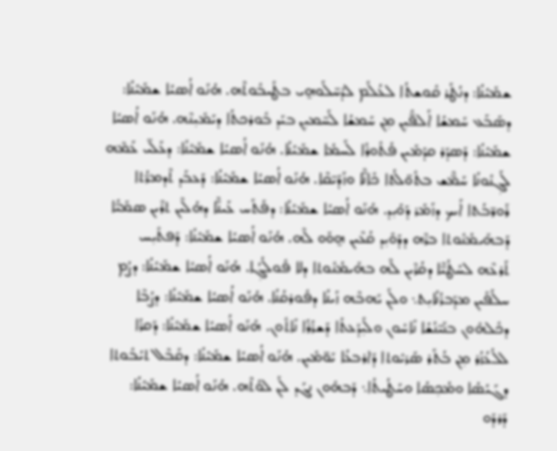ܫܡܰܝܳܢܳܐ: ܕܢܳܛܰܪ ܩܽܘܫܬܳܐ ܠܥܳܠܰܡ ܠܕܳܚ̈ܠܰܘܗ̱ܝ ܒܛܰܝܒܽܘܬܶܗ. ܗܳܢܰܘ ܐܳܣܝܳܐ ܫܡܰܝܳܢܳܐ: ܕܣܰܒܰܥ ܚܰܡܫܳܐ ܐܰܠܦ̈ܺܝܼܢ ܡܼܢ ܚܰܡܫܳܐ ܠܰܚ̈ܡܝܼܢ ܒܝܰܕ ܒܽܘܪܟܬܳܐ ܕܝܰܡܺܝܼܢܶܗ. ܗܳܢܰܘ ܐܳܣܝܳܐ ܫܡܰܝܳܢܳܐ: ܕܰܣܕܰܪ ܩܕܳܡܰܝܢ ܦܳܬܽܘܪܳܐ ܠܰܚܡܳܐ ܫܡܰܝܳܢܳܐ. ܗܳܢܰܘ ܐܳܣܝܳܐ ܫܡܰܝܳܢܳܐ: ܕܥܰܠ̈ܝ ܥܰܡܶܗ ܠܰܓܼܢܽܘܢܳܐ ܚܰܡ̈ܶܫ ܒܬܽܘ̈ܠܳܬܐ ܟܺܐܢ̈ܶܐ ܘܙܰܕܺܝ̈ܩܶܐ. ܗܳܢܰܘ ܐܳܣܝܳܐ ܫܡܰܝܳܢܳܐ: ܕܰܥܒܰܕ ܬܶܕܡܪ̈ܳܬܐ ܪܰܘܪ̈ܒܳܬܐ ܐܰܝܟ ܕܙܰܡܰܪ ܕܰܘܺܝܼܕ. ܗܳܢܰܘ ܐܳܣܝܳܐ ܫܡܰܝܳܢܳܐ: ܕܦܰܬܰܚ ܥܰܝܢ̈ܶܐ ܕܗܳܠܶܝܢ ܬܪܶܝܢ ܣܡܰܝ̈ܳܐ ܕܰܒܗܰܝܡܳܢܽܘܬܐ ܒܪܶܗ ܕܕܰܘܺܝܼܕ ܩܳܥܶܝܢ ܗ̱ܘܰܘ ܠܶܗ. ܗܳܢܰܘ ܐܳܣܝܳܐ ܫܡܰܝܳܢܳܐ: ܕܰܦܬܺܝܼܚ ܬܰܪܥܶܗ ܠܚܰܛܳܝ̈ܶܐ ܕܩܳܪܶܝܢ ܠܶܗ ܒܗܰܝܡܳܢܽܘܬܐ ܕܠܐ ܦܽܘܠܳܓܼܳܐ. ܗܳܢܰܘ ܐܳܣܝܳܐ ܫܡܰܝܳܢܳܐ: ܕܨܳܡ ܚܠܳܦܰܝܢ ܡܕܰܒܪܳܢܳܐܝܼܬ܆ ܘܠܰܢ ܝܰܗܒܶܗ ܙܰܝܢܳܐ ܕܦܽܘܪܩܳܢܳܐ. ܗܳܢܰܘ ܐܳܣܝܳܐ ܫܡܰܝܳܢܳܐ: ܕܨܳܒܶܐ ܕܟܽܠܗܽܘܢ ܒܢܰܝ̈ܢܳܫܳܐ ܢܺܐܚܽܘܢ ܘܠܺܝܼܕܰܥܬܳܐ ܕܰܫܪܳܪܳܐ ܢܺܐܬܽܘܢ. ܗܳܢܰܘ ܐܳܣܝܳܐ ܫܡܰܝܳܢܳܐ: ܕܰܩܪܳܐ ܠܠܳܥܳܙܳܪ ܡܼܢ ܒܳܬܰܪ ܣܰܪܝܽܘܬܐ ܕܰܐܪܒܥܳܐ ܝܰܘ̈ܡܺܝܼܢ. ܗܳܢܰܘ ܐܳܣܝܳܐ ܫܡܰܝܳܢܳܐ: ܕܩܰܒܶܠ ܬܝܳܒܽܘܬܐ ܕܓܰܝܳܣܳܐ ܘܡܳܟܼܣܳܐ ܘܚܰܛܳܝܬܳܐ܆ ܕܰܒܗܽܘܢ ܢܓܰܕ ܠܰܢ ܠܘܳܬܶܗ. ܗܳܢܰܘ ܐܳܣܝܳܐ ܫܡܰܝܳܢܳܐ: ܕܰܪܕܰܘ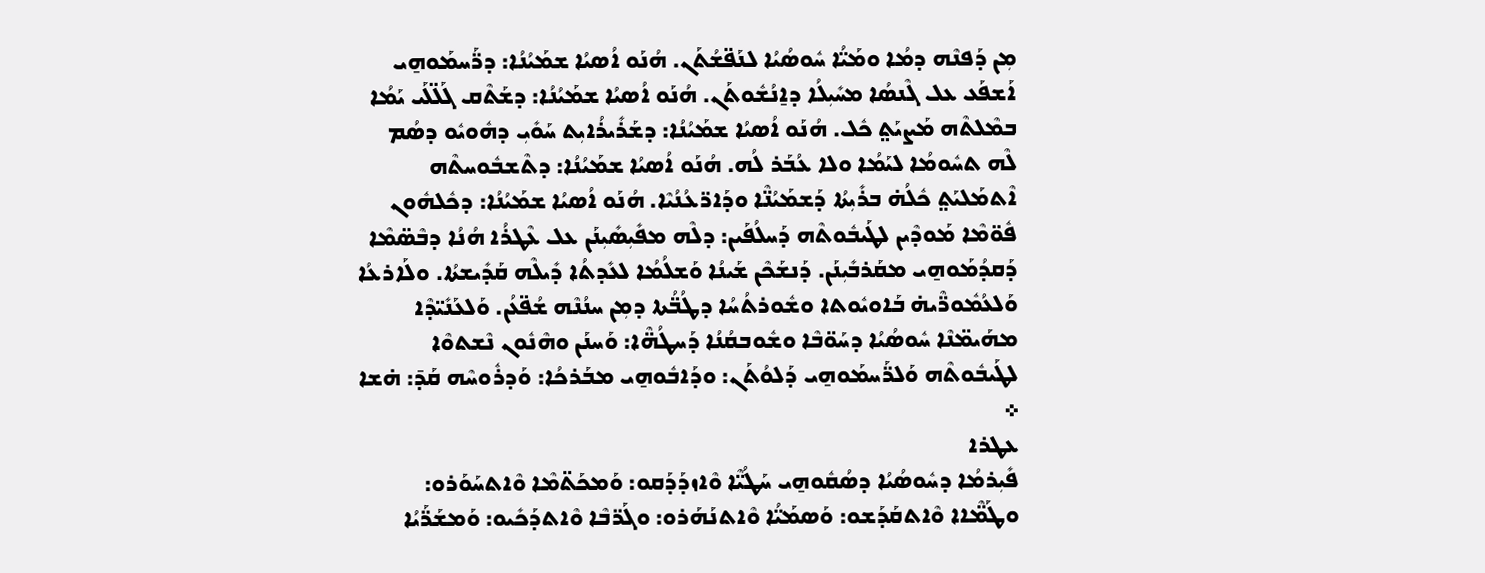ܡܼܢ ܕܰܦܢܶܗ ܕܡܳܐ ܘܡܰܝ̈ܳܐ ܚܽܘܣܳܝܳܐ ܠܢܰܦ̈ܫܳܬܰܢ. ܗܳܢܰܘ ܐܳܣܝܳܐ ܫܡܰܝܳܢܳܐ: ܕܪ̈ܰܚܡܰܘܗ̱ܝ ܐܰܫܦܰܥ ܥܠ ܓܶܢܣܳܐ ܡܚܺܝܼܠܳܐ ܕܐ̱ܢܳܫܽܘܬܰܢ. ܗܳܢܰܘ ܐܳܣܝܳܐ ܫܡܰܝܳܢܳܐ: ܕܫܰܬܶܩ ܓܰܠ̈ܠܰܝ ܝܰܡܳܐ ܒܡܶܠܬܶܗ ܡܰܨܝܰܬ݀ ܟܽܠ. ܗܳܢܰܘ ܐܳܣܝܳܐ ܫܡܰܝܳܢܳܐ: ܕܫܰܪܺܝܪܳܐܝܼܬ ܚܰܘܺܝܼ ܕܗܽܘܝܽܘ ܕܣܳܡ ܠܶܗ ܬܚܽܘܡܳܐ ܠܝܰܡܳܐ ܘܠܐ ܥܳܒܰܪ ܠܳܗ. ܗܳܢܰܘ ܐܳܣܝܳܐ ܫܡܰܝܳܢܳܐ: ܕܬܶܫܒܽܘܚܬܶܗ ܐܶܬܡܰܠܝܰܬ݀ ܟܽܠܳܗ̇ ܒܪܺܝܼܬܳܐ ܕܰܫܡܰܝܳܢ̈ܶܐ ܘܕܰܐܪ̈ܥܳܢܳܝܶܐ. ܗܳܢܰܘ ܐܳܣܝܳܐ ܫܡܰܝܳܢܳܐ: ܕܟܽܠܗܽܘܢ ܦܽܘ̈ܡܶܐ ܡܰܘܕܶܝܢ ܠܛܰܝܒܽܘܬܶܗ ܕܰܚܠܳܦܰܝܢ: ܕܠܶܗ ܡܦܺܝܼܣܺܝܼܢܰܢ ܥܠ ܥܶܛܪܳܐ ܗܳܢܳܐ ܕܒܶܣ̈ܡܶܐ ܕܰܩܕܳܡܰܘܗ̱ܝ ܡܩܰܪܒܺܝܼܢܰܢ. ܕܰܢܫܰܟܶܢ ܫܰܝܢܳܐ ܘܰܫܠܳܡܳܐ ܠܥܺܕܬܳܐ ܕܺܝܠܶܗ ܩܰܕܺܝܫܬܳܐ. ܘܠܰܐܪܥܳܐ ܘܰܠܥܳܡܽܘܪ̈ܶܝܗ̇ ܒܰܐܘܝܽܘܬܐ ܘܫܽܘܪܬܳܚܳܐ ܕܛܳܒ̈ܳܬܐ ܕܡܼܢ ܚܢܳܢܶܗ ܫܳܦ̈ܥܳܢ. ܘܰܠܥܰܢܺܝ̈ܕܶܐ ܡܗܰܝܡ̈ܢܶܐ ܚܽܘܣܳܝܳܐ ܕܚܰܘ̈ܒܶܐ ܘܫܽܘܒܩܳܢܳܐ ܕܰܚܛܳܗ̈ܶܐ: ܘܰܚܢܰܢ ܘܗܶܢܽܘܢ ܢܶܫܬܘܶܐ ܠܛܰܝܒܽܘܬܶܗ ܘܰܠܪ̈ܰܚܡܰܘܗ̱ܝ ܕܰܠܘܳܬܰܢ: ܘܕܰܐܒܽܘܗ̱ܝ ܡܒܰܪܟܳܐ: ܘܰܕܪܽܘܚܶܗ ܩܰܕ̄: ܗ̇ܫܐ ܀
ܥܛܪܐ
ܦܺܝܼܪܡܳܐ ܕܚܽܘܣܳܝܳܐ ܕܣܳܩܽܘܗ̱ܝ ܚܰܛܳܝ̈ܶܐ ܘܶܐܙܕܰܕܰܩܘ: ܘܰܡܟܰܬ̈ܡܶܐ ܘܶܐܬܚܰܘܰܪܘ: ܘܛܰܡ̈ܶܐܐ ܘܶܐܬܩܰܕܰܫܘ: ܘܰܣܡܰܝ̈ܳܐ ܘܶܐܬܢܰܗܰܪܘ: ܘܓܰܪ̈ܒܶܐ ܘܶܐܬܕܰܟܺܝܘ: ܘܰܡܫܰܪ̈ܰܝܳܐ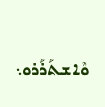ܘܶܐܫܬܰܪܰܪܘ܆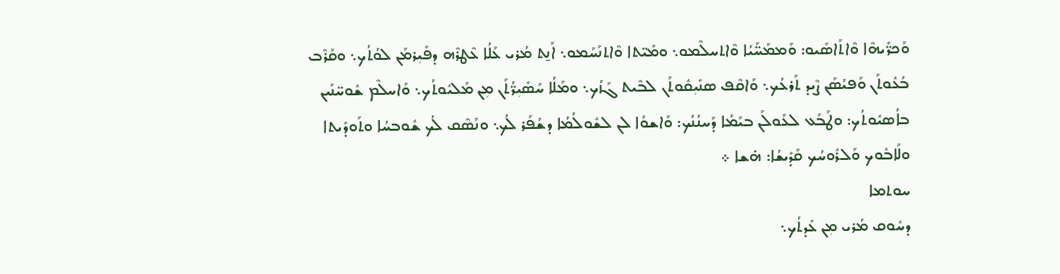ܘܰܟܪ̈ܺܝܗܶܐ ܘܶܐܬܰܐܣܺܝܘ: ܘܰܡܡܰܚ̈ܰܝܳܐ ܘܶܐܬܚܠܶܡܘ܆ ܘܡܺܝ̈ܬܐ ܘܶܐܬܢܰܚܰܡܘ܆ ܐܰܢ̱ܬ ܡܳܪܝ ܥܰܠܳܐ ܥܶܛܪܶܗ ܕܦܺܝܼܪܡܰܢ ܠܘܳܬܳܟ܆ ܘܩܰܪܶܒ ܒܳܥܽܘܬܰܢ ܘܰܦܝܳܣܰܢ ܨܶܝܕ ܬܰܪܥܳܟ܆ ܘܰܐܩܶܦ ܣܢܺܝܼܩܽܘܬܰܢ ܠܒܶܝܬ ܓܰܙܳܟ܆ ܘܡܰܠܳܐ ܚܰܣܺܝܼܪ̈ܳܬܰܢ ܡܼܢ ܡܰܠܝܽܘܬܳܟ܆ ܘܰܐܚܠܶܡ ܫܽܘܚ̈ܢܰܝܢ ܒܐܳܣܝܽܘܬܳܟ: ܘܛܰܒܰܥ ܠܥܰܘܠܰܢ ܒܝܰܡܳܐ ܕܰܚܢܳܢܳܟ: ܘܰܐܫܘܳܐ ܠܢ ܠܫܽܘܠܳܡܳܐ ܕܫܳܦܰܪ ܠܳܟ܆ ܘܢܰܣܶܩ ܠܳܟ ܫܽܘܒܚܳܐ ܘܬܰܘܕܺܝܬܐ ܘܠܰܐܒܽܘܟ ܘܰܠܪܽܘܚܳܟ ܩܰܕܺܝܫܳܐ: ܗ̇ܫܐ ܀
ܚܘܬܡܐ
ܕܚܽܘܩ ܡܳܪܝ ܡܼܢ ܥܺܕܬܳܟ܆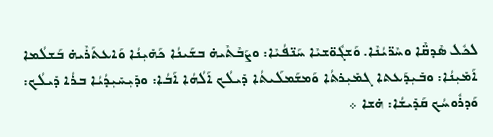ܠܟܽܠ ܣܶܕܩ̈ܶܐ ܘܚܶܪ̈ܝܳܢܶܐ. ܘܰܫܓܽܘ̈ܫܝܶܐ ܚܰܢ̈ܦܳܝܶܐ: ܘܨܰܒܶܬܶܝܗ̇ ܒܫܰܝܢܳܐ ܟܰܗܺܝܼܢܳܐ ܘܰܐܥܬܰܪܶܝܗ̇ ܒܰܫܠܳܡܐ ܐܰܡܺܝܼܢܳܐ: ܘܒܺܝܼܕܰܥܬܐ ܓܡܺܝܼܪܬܳܐ ܘܰܡܫܰܡܠܰܝܬܳܐ ܕܺܝܠܳܟ ܐܰܠܳܗܳܐ ܐܰܒܳܐ: ܘܕܺܝܼܚܺܝܼܕܳܝܳܐ ܒܪܳܐ ܕܺܝܠܳܟ: ܘܰܕܪܽܘܚܳܟ ܩܰܕܺܝܫܳܐ: ܗ̇ܫܐ ܀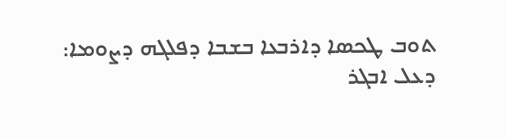ܬܘܒ ܛܟܣܐ ܕܐܪܒܥܐ ܒܫܒܐ ܕܦܠܓܗ ܕܨܘܡܐ:
ܕܥܠ ܐܒܓܪ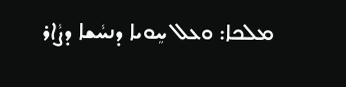ܡܠܟܐ: ܘܥܠ ܚܸܘܝܐ ܕܢܚܵܫܐ ܕܨܵܐܪ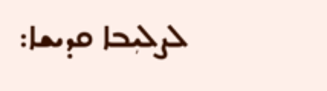ܠܨܠܝܼܒܐ ܩܕܝܫܐ: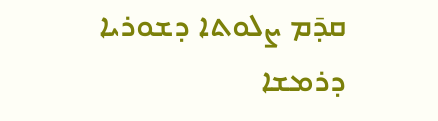ܩܕ̄ܡ ܨܠܘܬܐ ܕܫܘܪܝܐ ܕܪܡܫܐ